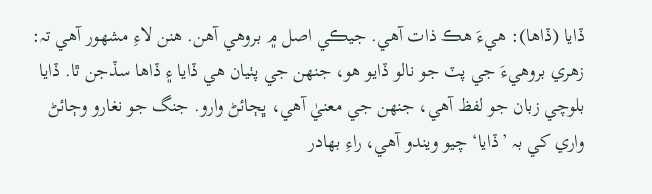ڏايا (ڏاها): هيءَ هڪ ذات آهي. جيڪي اصل ۾ بروهي آهن. هنن لاءِ مشھور آهي تہ: زهري بروهيءَ جي پٽ جو نالو ڏايو هو، جنهن جي پٺيان هي ڏايا ۽ ڏاها سڏجن ٿا. ڏايا بلوچي زبان جو لفظ آهي، جنهن جي معنيٰ آهي، ڀڄائڻ وارو. جنگ جو نغارو وڄائڻ واري کي بہ ’ڏايا‘ چيو ويندو آهي، راءِ بھادر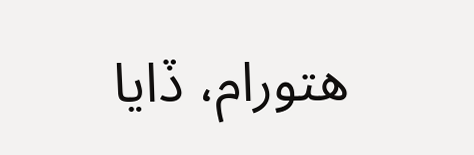هتورام، ڏايا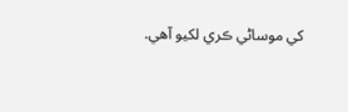کي موساڻي ڪري لکيو آهي.